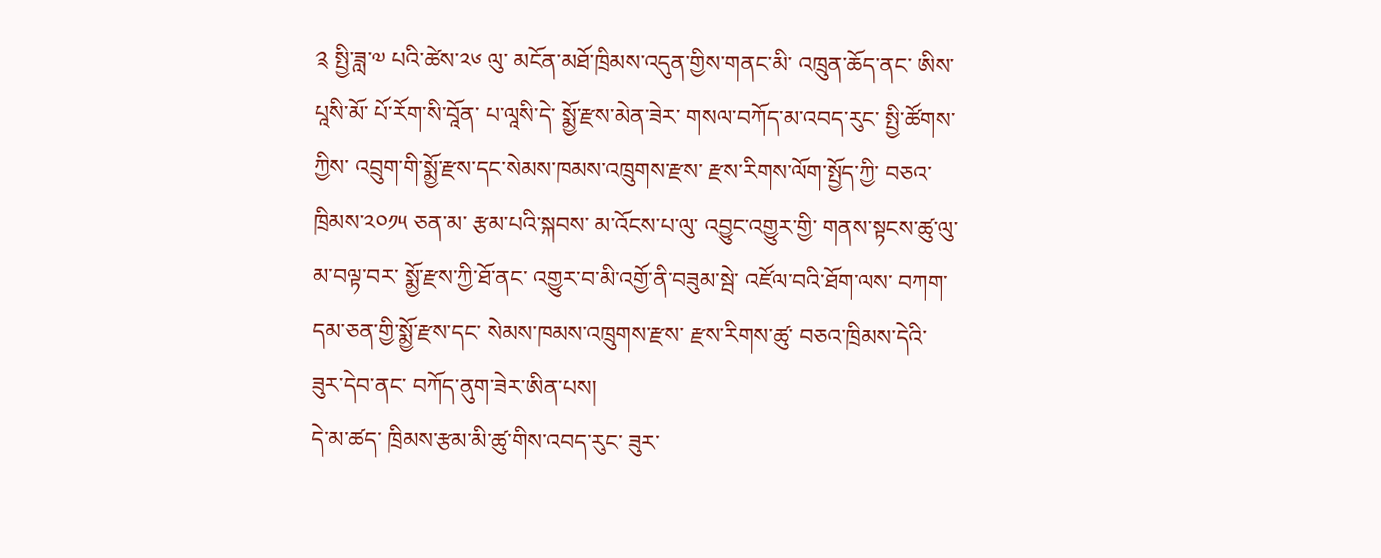༉ སྤྱི་ཟླ་༧ པའི་ཚེས་༢༦ ལུ་ མངོན་མཐོ་ཁྲིམས་འདུན་གྱིས་གནང་མི་ འཁྲུན་ཆོད་ནང་ ཨིས་པཱསི་མོ་ པོ་རོག་སི་བཱོན་ པ་ལཱསི་དེ་ སྨྱོ་རྫས་མེན་ཟེར་ གསལ་བཀོད་མ་འབད་རུང་ སྤྱི་ཚོགས་ཀྱིས་ འབྲུག་གི་སྨྱོ་རྫས་དང་སེམས་ཁམས་འཁྲུགས་རྫས་ རྫས་རིགས་ལོག་སྤྱོད་ཀྱི་ བཅའ་ཁྲིམས་༢༠༡༥ ཅན་མ་ རྩམ་པའི་སྐབས་ མ་འོངས་པ་ལུ་ འབྱུང་འགྱུར་གྱི་ གནས་སྟངས་ཚུ་ལུ་ མ་བལྟ་བར་ སྨྱོ་རྫས་ཀྱི་ཐོ་ནང་ འགྱུར་བ་མི་འགྱོ་ནི་བཟུམ་སྦེ་ འཛོལ་བའི་ཐོག་ལས་ བཀག་དམ་ཅན་གྱི་སྨྱོ་རྫས་དང་ སེམས་ཁམས་འཁྲུགས་རྫས་ རྫས་རིགས་ཚུ་ བཅའ་ཁྲིམས་དེའི་ ཟུར་དེབ་ནང་ བཀོད་ནུག་ཟེར་ཨིན་པས།
དེ་མ་ཚད་ ཁྲིམས་རྩམ་མི་ཚུ་གིས་འབད་རུང་ ཟུར་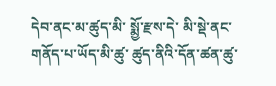དེབ་ནང་མ་ཚུད་མི་ སྨྱོ་རྫས་དེ་ མི་སྡེ་ནང་ གནོད་པ་ཡོད་མི་ཚུ་ ཚུད་ནིའི་དོན་ཚན་ཚུ་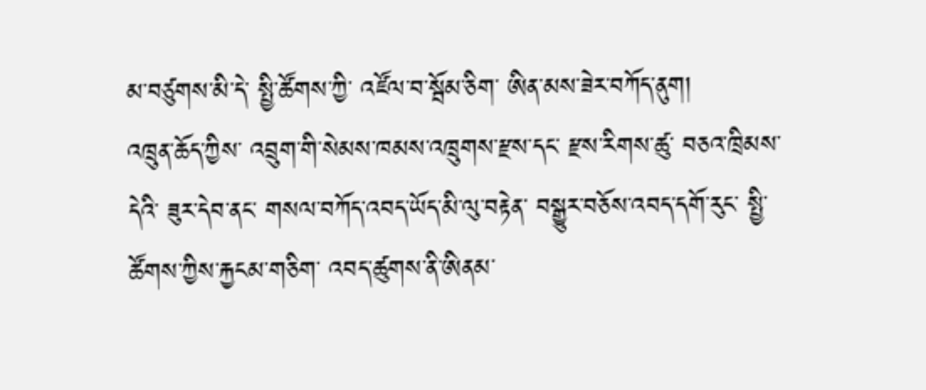མ་བཙུགས་མི་དེ་ སྤྱི་ཚོགས་ཀྱི་ འཛོལ་བ་སྦོམ་ཅིག་ ཨིན་མས་ཟེར་བཀོད་ནུག།
འཁྲུན་ཆོད་ཀྱིས་ འབྲུག་གི་སེམས་ཁམས་འཁྲུགས་རྫས་དང་ རྫས་རིགས་ཚུ་ བཅའ་ཁྲིམས་དེའི་ ཟུར་དེབ་ནང་ གསལ་བཀོད་འབད་ཡོད་མི་ལུ་བརྟེན་ བསྒྱུར་བཅོས་འབད་དགོ་རུང་ སྤྱི་ཚོགས་ཀྱིས་རྐྱངམ་གཅིག་ འབད་ཚུགས་ནི་ཨིནམ་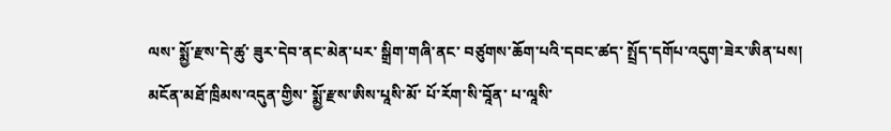ལས་ སྨྱོ་རྫས་དེ་ཚུ་ ཟུར་དེབ་ནང་མེན་པར་ སྒྲིག་གཞི་ནང་ བཙུགས་ཆོག་པའི་དབང་ཚད་ སྤྲོད་དགོཔ་འདུག་ཟེར་ཨིན་པས།
མངོན་མཐོ་ཁྲིམས་འདུན་གྱིས་ སྨྱོ་རྫས་ཨིས་པཱསི་མོ་ པོ་རོག་སི་བཱོན་ པ་ལཱསི་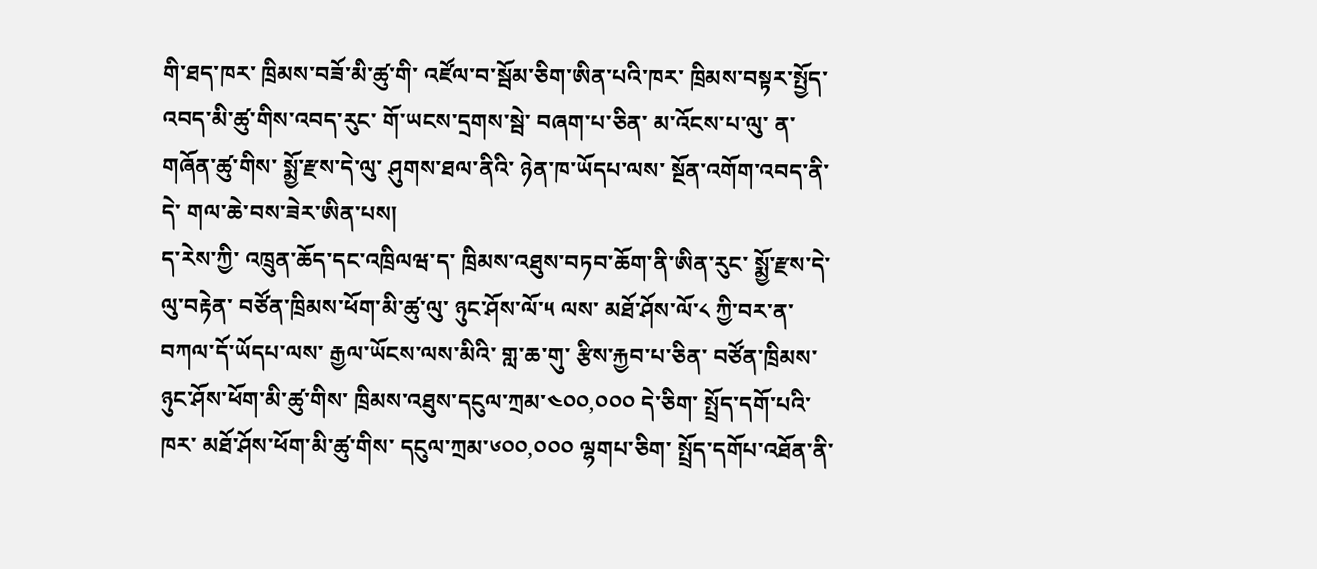གི་ཐད་ཁར་ ཁྲིམས་བཟོ་མི་ཚུ་གི་ འཛོལ་བ་སྦོམ་ཅིག་ཨིན་པའི་ཁར་ ཁྲིམས་བསྟར་སྤྱོད་འབད་མི་ཚུ་གིས་འབད་རུང་ གོ་ཡངས་དྲགས་སྦེ་ བཞག་པ་ཅིན་ མ་འོངས་པ་ལུ་ ན་གཞོན་ཚུ་གིས་ སྨྱོ་རྫས་དེ་ལུ་ ཤུགས་ཐལ་ནིའི་ ཉེན་ཁ་ཡོདཔ་ལས་ སྔོན་འགོག་འབད་ནི་དེ་ གལ་ཆེ་བས་ཟེར་ཨིན་པས།
ད་རེས་ཀྱི་ འཁྲུན་ཆོད་དང་འཁྲིལཝ་ད་ ཁྲིམས་འཐུས་བཏབ་ཆོག་ནི་ཨིན་རུང་ སྨྱོ་རྫས་དེ་ལུ་བརྟེན་ བཙོན་ཁྲིམས་ཕོག་མི་ཚུ་ལུ་ ཉུང་ཤོས་ལོ་༥ ལས་ མཐོ་ཤོས་ལོ་༨ ཀྱི་བར་ན་ བཀལ་དོ་ཡོདཔ་ལས་ རྒྱལ་ཡོངས་ལས་མིའི་ གླ་ཆ་གུ་ རྩིས་རྐྱབ་པ་ཅིན་ བཙོན་ཁྲིམས་ཉུང་ཤོས་ཕོག་མི་ཚུ་གིས་ ཁྲིམས་འཐུས་དངུལ་ཀྲམ་༤༠༠,༠༠༠ དེ་ཅིག་ སྤྲོད་དགོ་པའི་ཁར་ མཐོ་ཤོས་ཕོག་མི་ཚུ་གིས་ དངུལ་ཀྲམ་༦༠༠,༠༠༠ ལྷགཔ་ཅིག་ སྤྲོད་དགོཔ་འཐོན་ནི་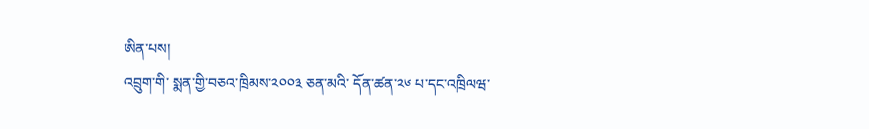ཨིན་པས།
འབྲུག་གི་ སྨན་གྱི་བཅའ་ཁྲིམས་༢༠༠༣ ཅན་མའི་ དོན་ཚན་༢༦ པ་དང་འཁྲིལཝ་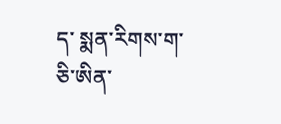ད་ སྨན་རིགས་ག་ཅི་ཨིན་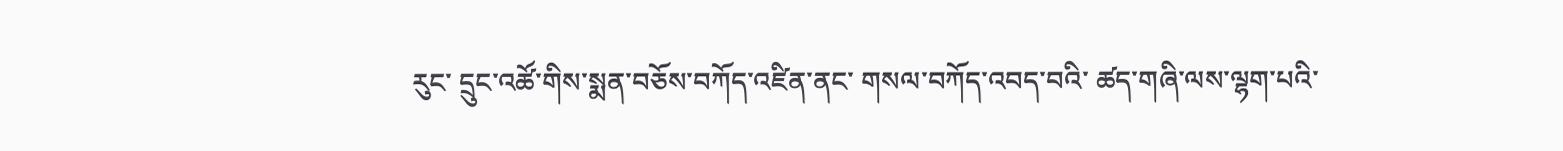རུང་ དྲུང་འཚོ་གིས་སྨན་བཅོས་བཀོད་འཛིན་ནང་ གསལ་བཀོད་འབད་བའི་ ཚད་གཞི་ལས་ལྷག་པའི་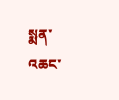སྨན་ འཆང་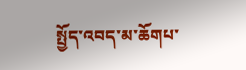སྤྱོད་འབད་མ་ཆོགཔ་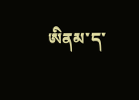ཨིནམ་ད་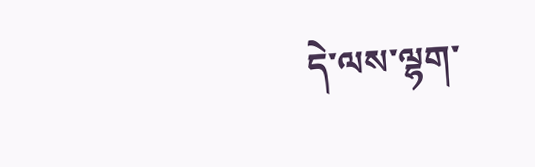དེ་ལས་ལྷག་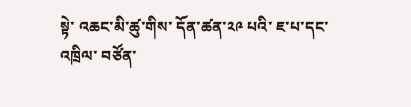སྟེ་ འཆང་མི་ཚུ་གིས་ དོན་ཚན་༢༩ པའི་ ཇ་པ་དང་འཁྲིལ་ བཙོན་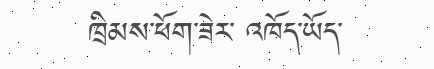ཁྲིམས་ཕོག་ཟེར་ འཁོད་ཡོད་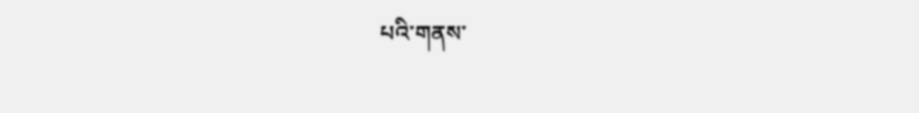པའི་གནས་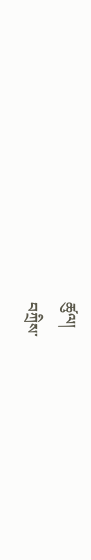ཚུལ།
བཀྲིས་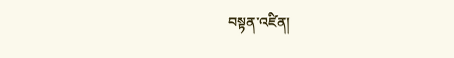བསྟན་འཛིན།